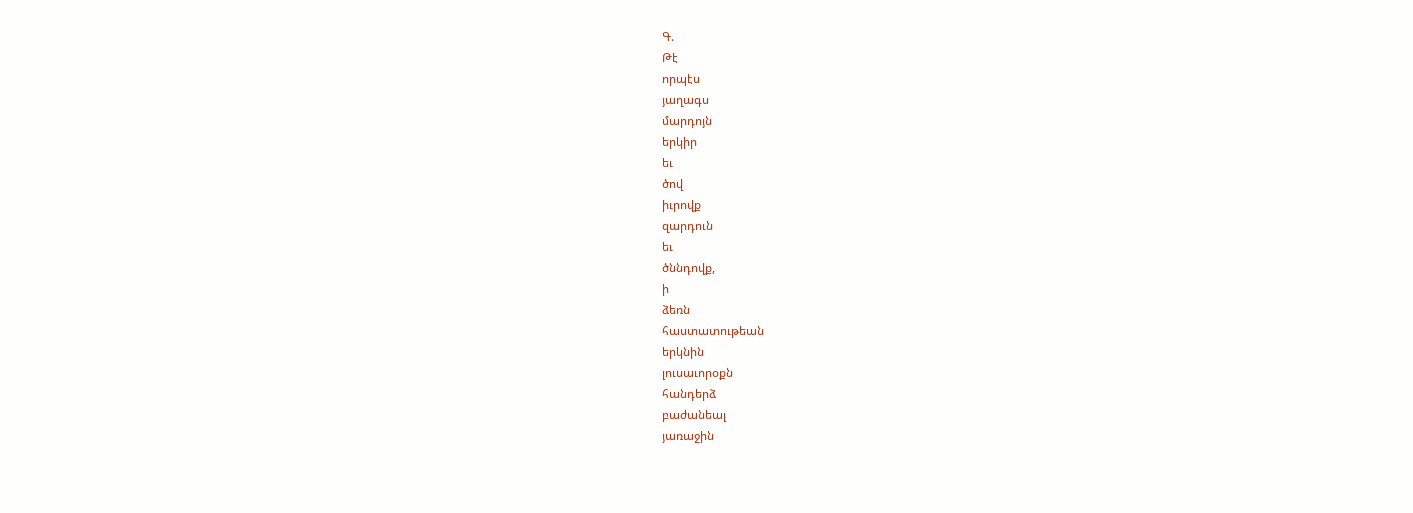Գ.
Թէ
որպէս
յաղագս
մարդոյն
երկիր
եւ
ծով
իւրովք
զարդուն
եւ
ծննդովք,
ի
ձեռն
հաստատութեան
երկնին
լուսաւորօքն
հանդերձ
բաժանեալ
յառաջին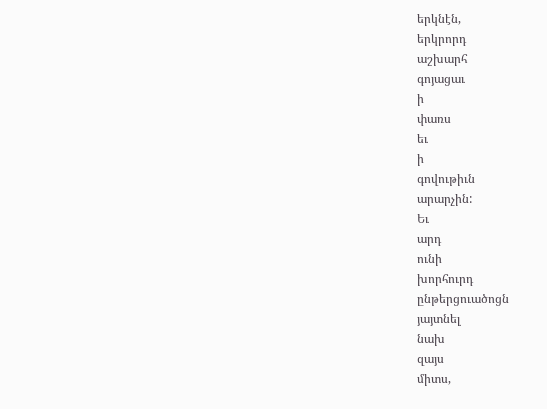երկնէն,
երկրորդ
աշխարհ
գոյացաւ
ի
փառս
եւ
ի
գովութիւն
արարչին:
Եւ
արդ
ունի
խորհուրդ
ընթերցուածոցն
յայտնել
նախ
զայս
միտս,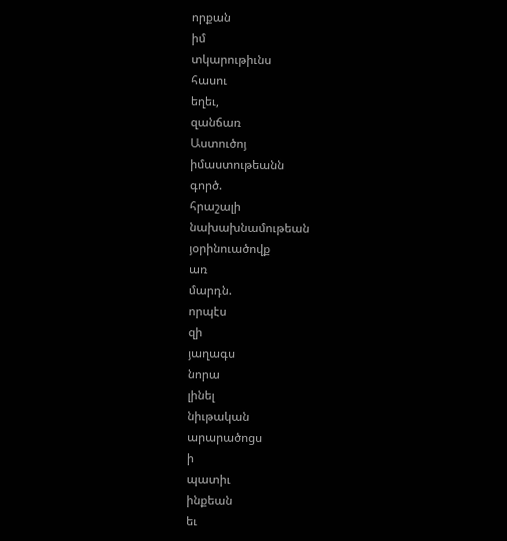որքան
իմ
տկարութիւնս
հասու
եղեւ,
զանճառ
Աստուծոյ
իմաստութեանն
գործ.
հրաշալի
նախախնամութեան
յօրինուածովք
առ
մարդն.
որպէս
զի
յաղագս
նորա
լինել
նիւթական
արարածոցս
ի
պատիւ
ինքեան
եւ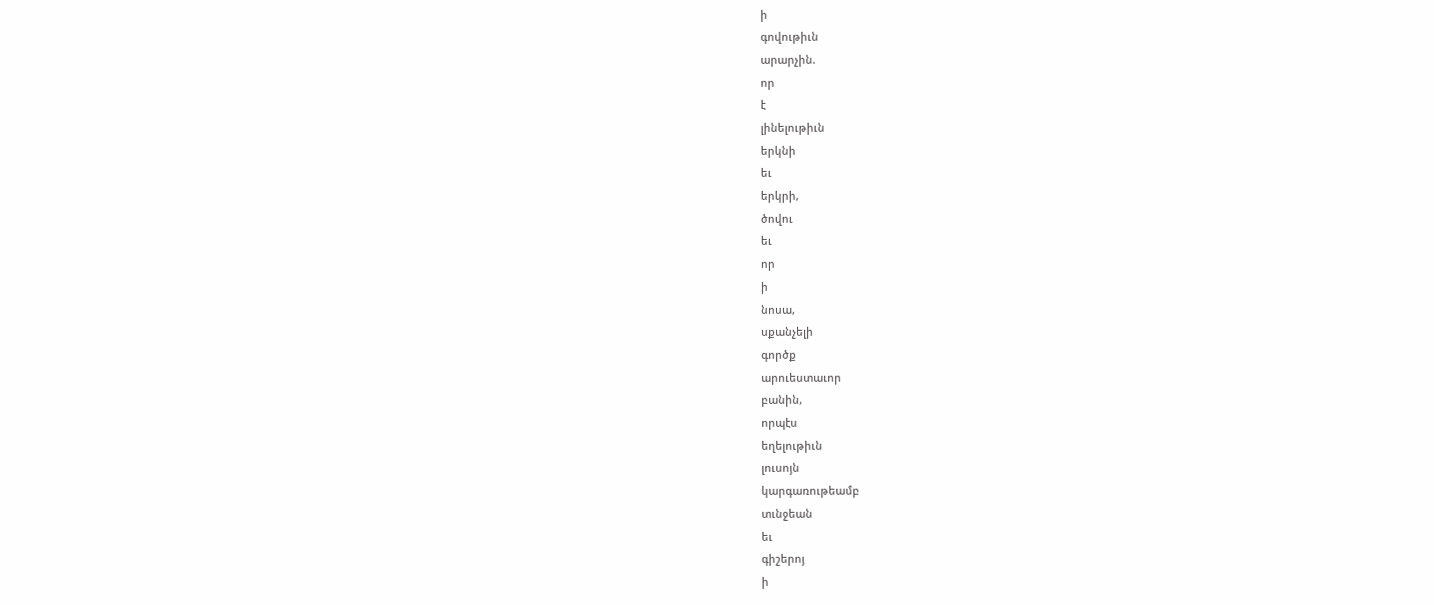ի
գովութիւն
արարչին.
որ
է
լինելութիւն
երկնի
եւ
երկրի,
ծովու
եւ
որ
ի
նոսա,
սքանչելի
գործք
արուեստաւոր
բանին,
որպէս
եղելութիւն
լուսոյն
կարգառութեամբ
տւնջեան
եւ
գիշերոյ
ի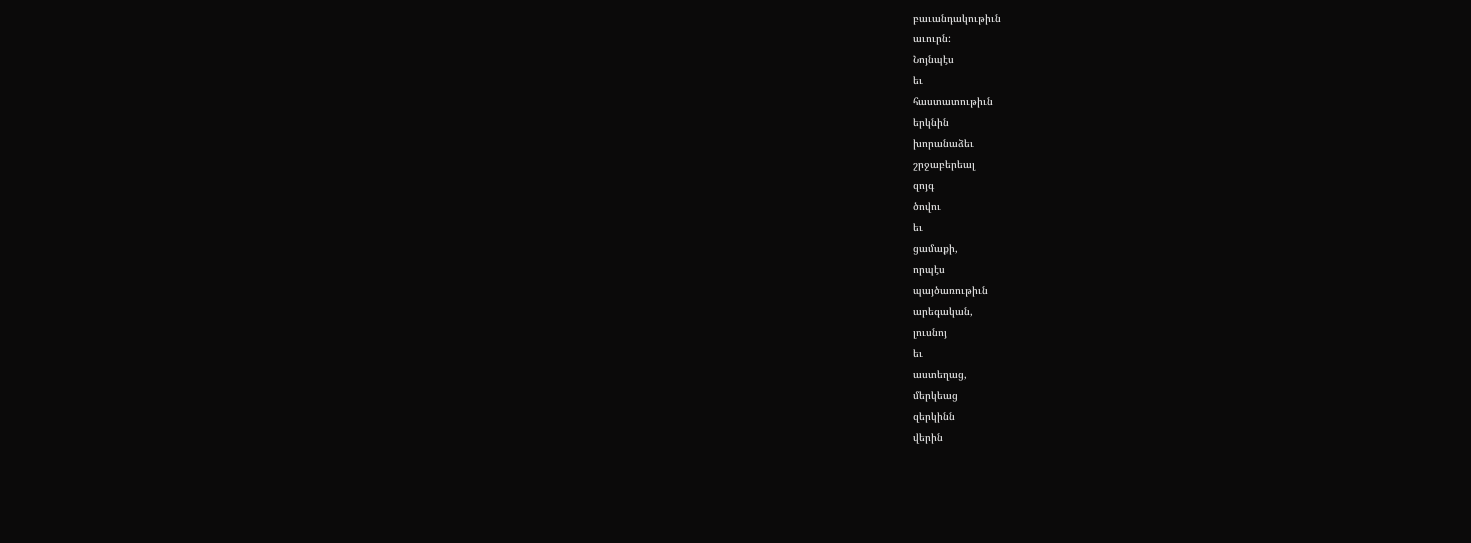բաւանդակութիւն
աւուրն:
Նոյնպէս
եւ
հաստատութիւն
երկնին
խորանաձեւ
շրջաբերեալ
զոյգ
ծովու
եւ
ցամաքի,
որպէս
պայծառութիւն
արեգական,
լուսնոյ
եւ
աստեղաց,
մերկեաց
զերկինն
վերին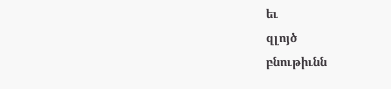եւ
զլոյծ
բնութիւնն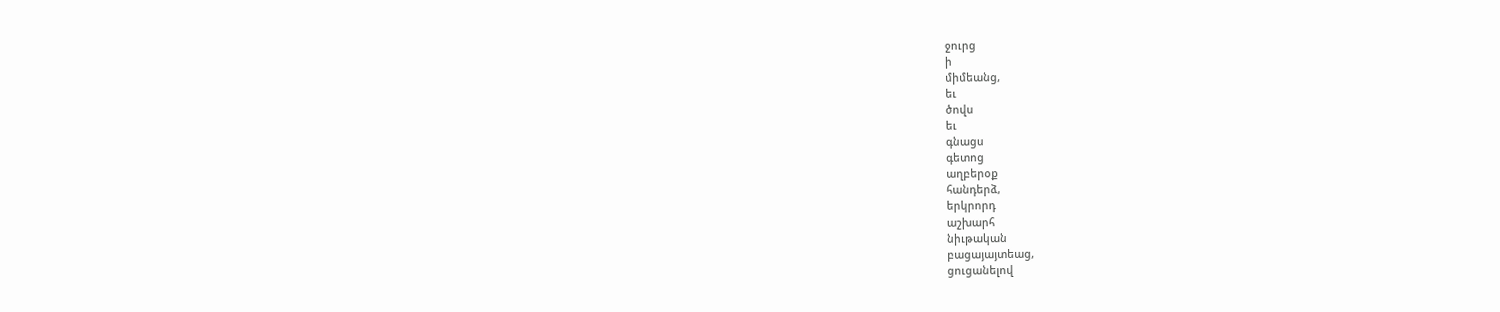ջուրց
ի
միմեանց,
եւ
ծովս
եւ
գնացս
գետոց
աղբերօք
հանդերձ,
երկրորդ
աշխարհ
նիւթական
բացայայտեաց,
ցուցանելով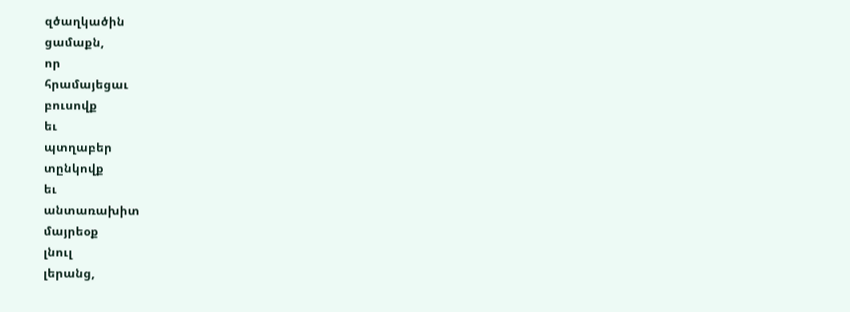զծաղկածին
ցամաքն,
որ
հրամայեցաւ
բուսովք
եւ
պտղաբեր
տընկովք
եւ
անտառախիտ
մայրեօք
լնուլ
լերանց,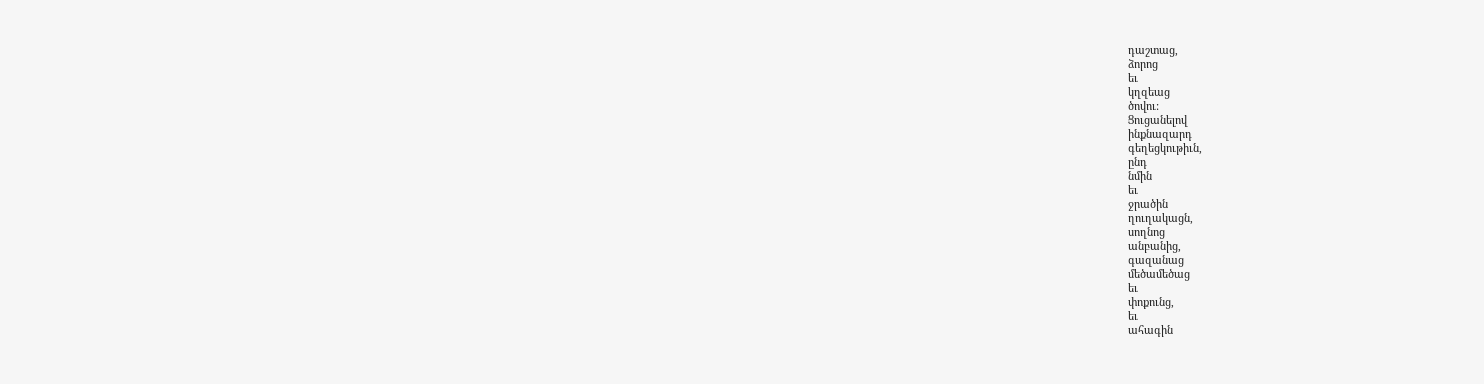դաշտաց,
ձորոց
եւ
կղզեաց
ծովու:
Ցուցանելով
ինքնազարդ
գեղեցկութիւն,
ընդ
նմին
եւ
ջրածին
ղուղակացն,
սողնոց
անբանից,
գազանաց
մեծամեծաց
եւ
փոքունց,
եւ
ահագին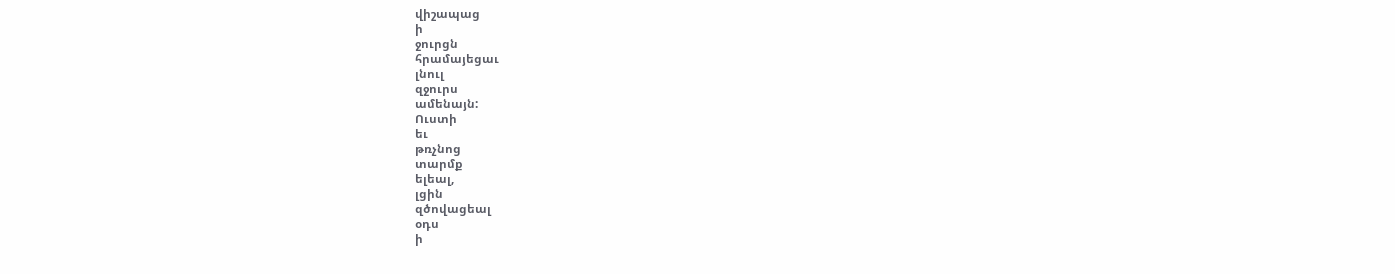վիշապաց
ի
ջուրցն
հրամայեցաւ
լնուլ
զջուրս
ամենայն:
Ուստի
եւ
թռչնոց
տարմք
ելեալ,
լցին
զծովացեալ
օդս
ի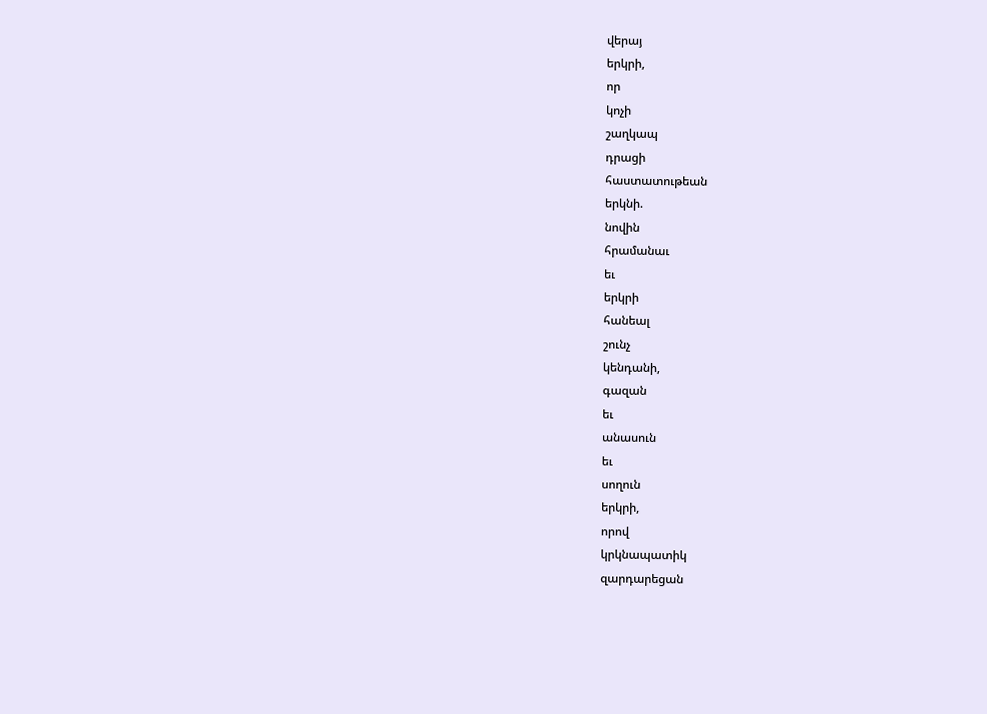վերայ
երկրի,
որ
կոչի
շաղկապ
դրացի
հաստատութեան
երկնի.
նովին
հրամանաւ
եւ
երկրի
հանեալ
շունչ
կենդանի,
գազան
եւ
անասուն
եւ
սողուն
երկրի,
որով
կրկնապատիկ
զարդարեցան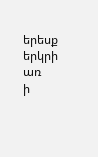երեսք
երկրի
առ
ի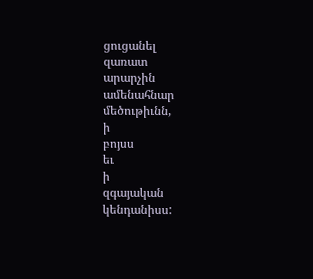ցուցանել
զառատ
արարչին
ամենահնար
մեծութիւնն,
ի
բոյսս
եւ
ի
զգայական
կենդանիսս: